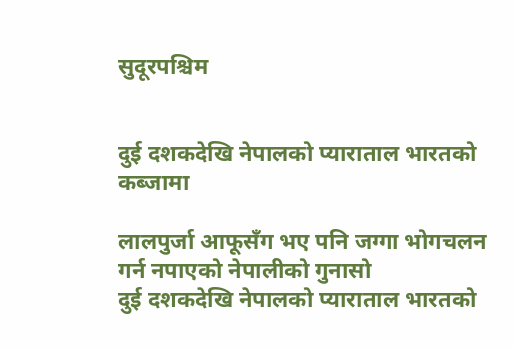सुदूरपश्चिम


दुई दशकदेखि नेपालको प्याराताल भारतको कब्जामा

लालपुर्जा आफूसँग भए पनि जग्गा भोगचलन गर्न नपाएको नेपालीको गुनासो
दुई दशकदेखि नेपालको प्याराताल भारतको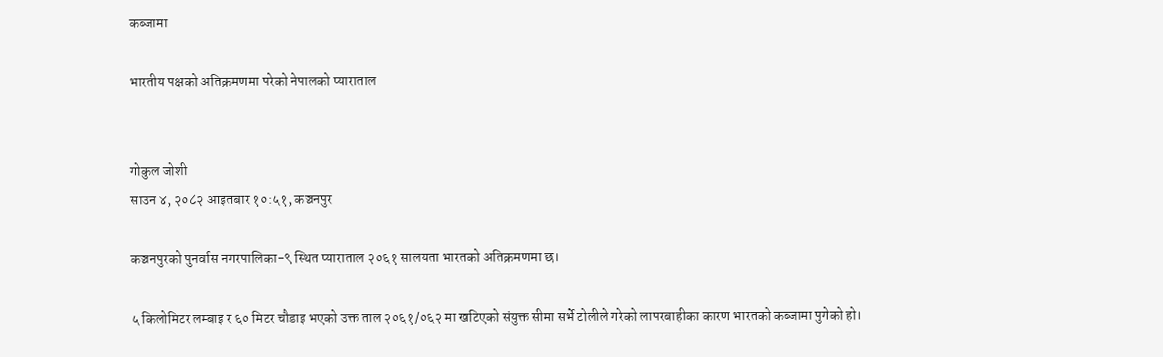कब्जामा

भारतीय पक्षको अतिक्रमणमा परेको नेपालको प्याराताल


गोकुल जोशी
साउन ४, २०८२ आइतबार १०:५१, कञ्चनपुर

कञ्चनपुरको पुनर्वास नगरपालिका-९ स्थित प्याराताल २०६१ सालयता भारतको अतिक्रमणमा छ।

५ किलोमिटर लम्बाइ र ६० मिटर चौडाइ भएको उक्त ताल २०६१/०६२ मा खटिएको संयुक्त सीमा सर्भे टोलीले गरेको लापरबाहीका कारण भारतको कब्जामा पुगेको हो।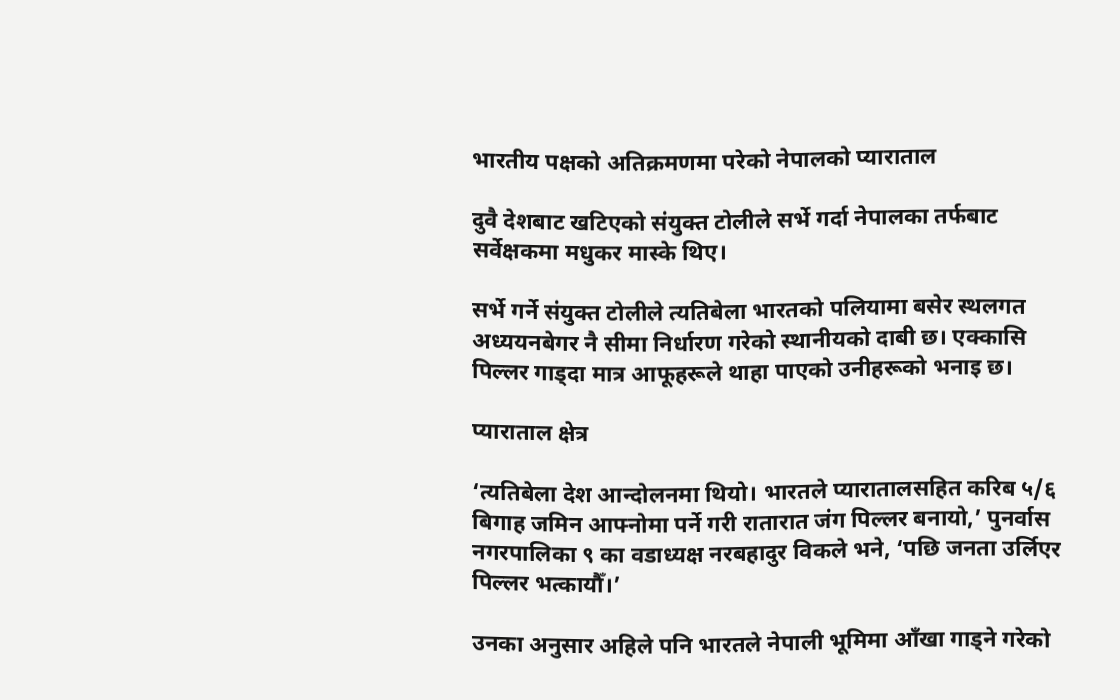भारतीय पक्षको अतिक्रमणमा परेको नेपालको प्याराताल

दुवै देशबाट खटिएको संयुक्त टोलीले सर्भे गर्दा नेपालका तर्फबाट सर्वेक्षकमा मधुकर मास्के थिए।

सर्भे गर्ने संयुक्त टोलीले त्यतिबेला भारतको पलियामा बसेर स्थलगत अध्ययनबेगर नै सीमा निर्धारण गरेको स्थानीयको दाबी छ। एक्कासि पिल्लर गाड्दा मात्र आफूहरूले थाहा पाएको उनीहरूको भनाइ छ।

प्याराताल क्षेत्र

‘त्यतिबेला देश आन्दोलनमा थियो। भारतले प्यारातालसहित करिब ५/६ बिगाह जमिन आफ्नोमा पर्ने गरी रातारात जंग पिल्लर बनायो,’ पुनर्वास नगरपालिका ९ का वडाध्यक्ष नरबहादुर विकले भने, ‘पछि जनता उर्लिएर पिल्लर भत्कायौँ।’

उनका अनुसार अहिले पनि भारतले नेपाली भूमिमा आँखा गाड्ने गरेको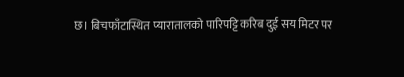छ। बिचफाँटास्थित प्यारातालको पारिपट्टि करिब दुई सय मिटर पर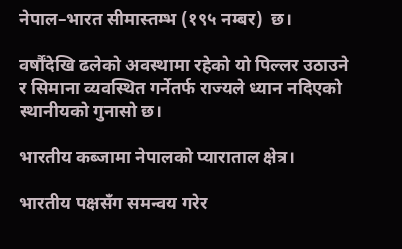नेपाल–भारत सीमास्तम्भ (१९५ नम्बर)  छ।

वर्षौंदेखि ढलेको अवस्थामा रहेको यो पिल्लर उठाउने र सिमाना व्यवस्थित गर्नेतर्फ राज्यले ध्यान नदिएको स्थानीयको गुनासो छ।

भारतीय कब्जामा नेपालको प्याराताल क्षेत्र।

भारतीय पक्षसँग समन्वय गरेर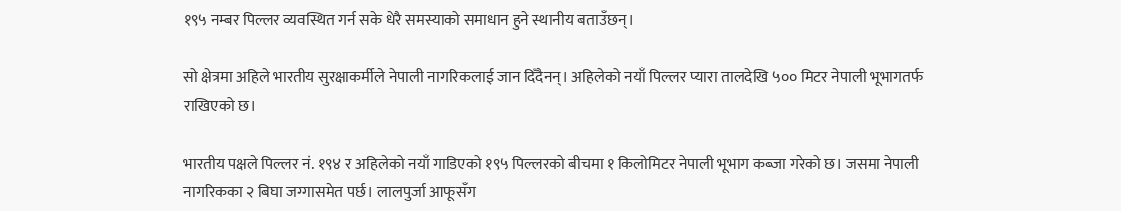१९५ नम्बर पिल्लर व्यवस्थित गर्न सके धेरै समस्याको समाधान हुने स्थानीय बताउँछन्।

सो क्षेत्रमा अहिले भारतीय सुरक्षाकर्मीले नेपाली नागरिकलाई जान दिँदैनन्। अहिलेको नयाँ पिल्लर प्यारा तालदेखि ५०० मिटर नेपाली भूभागतर्फ राखिएको छ।

भारतीय पक्षले पिल्लर नं. १९४ र अहिलेको नयाँ गाडिएको १९५ पिल्लरको बीचमा १ किलोमिटर नेपाली भूभाग कब्जा गरेको छ। जसमा नेपाली नागरिकका २ बिघा जग्गासमेत पर्छ। लालपुर्जा आफूसँग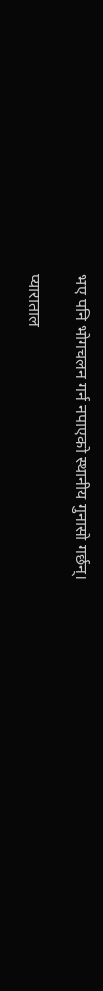भए पनि भोगचलन गर्न नपाएको स्थानीय गुनासो गर्छन्।

प्याराताल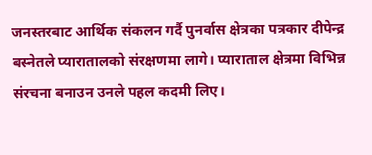जनस्तरबाट आर्थिक संकलन गर्दै पुनर्वास क्षेत्रका पत्रकार दीपेन्द्र बस्नेतले प्यारातालको संरक्षणमा लागे। प्याराताल क्षेत्रमा विभिन्न संरचना बनाउन उनले पहल कदमी लिए।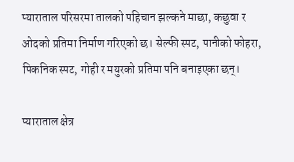प्याराताल परिसरमा तालको पहिचान झल्कने माछा, कछुवा र ओदको प्रतिमा निर्माण गरिएको छ। सेल्फी स्पट, पानीको फोहरा, पिकनिक स्पट, गोही र मयुरको प्रतिमा पनि बनाइएका छन्।

प्याराताल क्षेत्र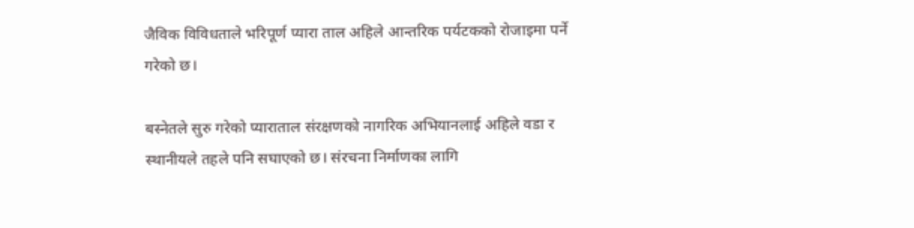जैविक विविधताले भरिपूर्ण प्यारा ताल अहिले आन्तरिक पर्यटकको रोजाइमा पर्ने गरेको छ।

बस्नेतले सुरु गरेको प्याराताल संरक्षणको नागरिक अभियानलाई अहिले वडा र स्थानीयले तहले पनि सघाएको छ। संरचना निर्माणका लागि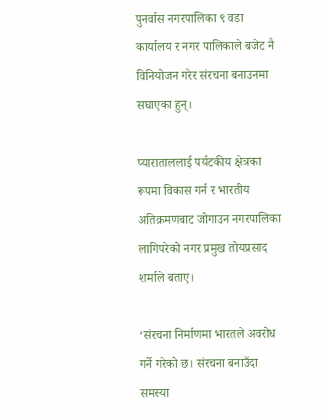पुनर्वास नगरपालिका ९ वडा कार्यालय र नगर पालिकाले बजेट नै विनियोजन गरेर संरचना बनाउनमा सघाएका हुन्।

प्याराताललाई पर्यटकीय क्षेत्रका रूपमा विकास गर्न र भारतीय अतिक्रमणबाट जोगाउन नगरपालिका लागिपरेको नगर प्रमुख तोयप्रसाद शर्माले बताए।

‘संरचना निर्माणमा भारतले अवरोध गर्ने गरेको छ। संरचना बनाउँदा समस्या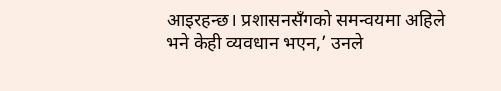आइरहन्छ। प्रशासनसँगको समन्वयमा अहिले भने केही व्यवधान भएन,’ उनले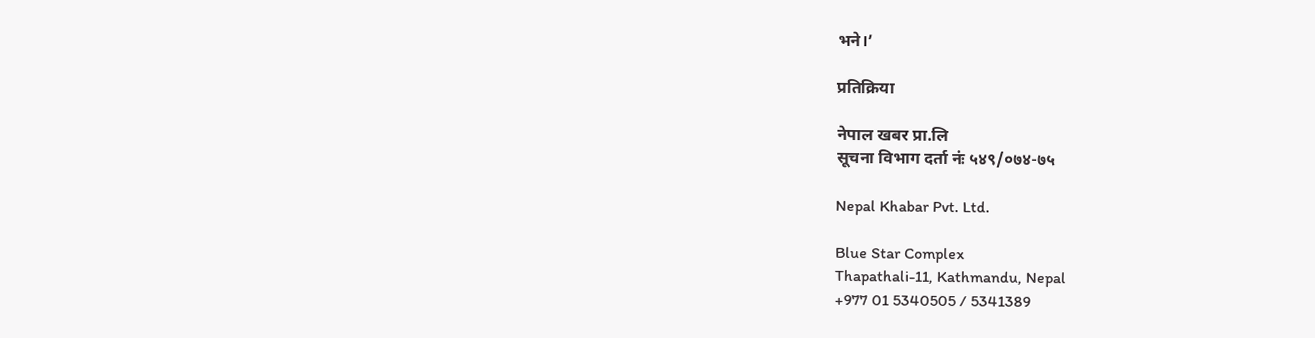भने।’

प्रतिक्रिया

नेपाल खबर प्रा.लि
सूचना विभाग दर्ता नंः ५४९/०७४-७५

Nepal Khabar Pvt. Ltd.

Blue Star Complex
Thapathali-11, Kathmandu, Nepal
+977 01 5340505 / 5341389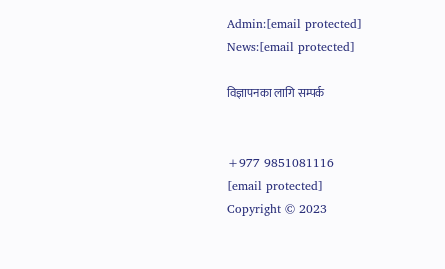Admin:[email protected]
News:[email protected]

विज्ञापनका लागि सम्पर्क


+977 9851081116
[email protected]
Copyright © 2023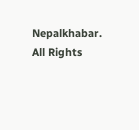Nepalkhabar. All Rights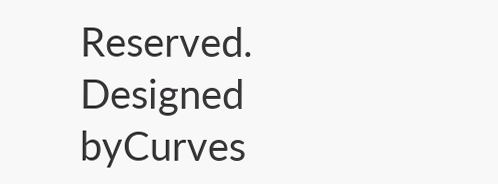Reserved. Designed byCurves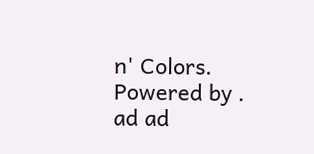n' Colors. Powered by .
ad ad